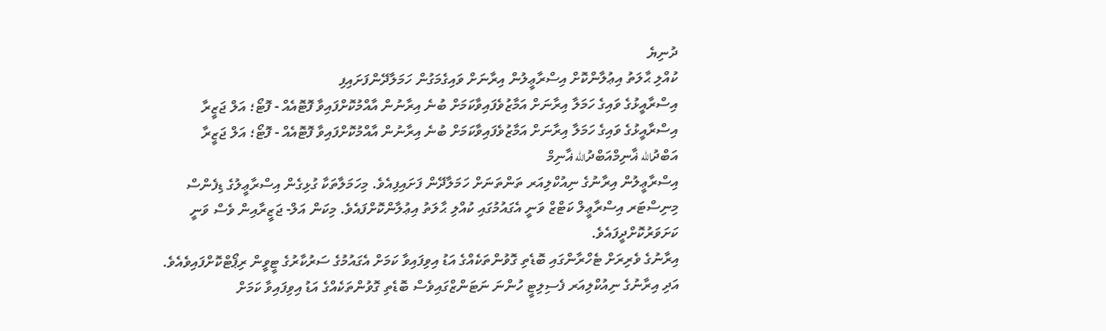ދުނިޔެ
ކުއްލި ޙާލަތު އިޢުލާންކޮށް އިސްރާޢީލުން އިރާނަށް ވައިގެމަގުން ހަމަލާދޭންފަށައިފި
އިސްރާއީޅުގެ ވައިގެ ހަމަލާ އިރާނަށް އަމާޒުވެފައިވާކަމަށް ބުނެ އިރާނުން އާއްމުކޮށްފައިވާ ފޮޓޮއެއް - ފޮޓޯ؛ އަލް ޖަޒީރާ
އިސްރާއީޅުގެ ވައިގެ ހަމަލާ އިރާނަށް އަމާޒުވެފައިވާކަމަށް ބުނެ އިރާނުން އާއްމުކޮށްފައިވާ ފޮޓޮއެއް - ފޮޓޯ؛ އަލް ޖަޒީރާ
އަބްދުالله ޣާނިމްއަބްދުالله ޣާނިމް
އިސްރާޢީލުން އިރާނުގެ ނިއުކްލިއަރ ތަންތަނަށް ހަމަލާދޭން ފަށައިފިއެވެ. މިހަމަލާތަކާ ގުޅިގެން އިސްރާޢީލުގެ ޑިފެންސް މިނިސްޓަރ އިސްރާޢީލް ކަޓްޒް ވަނީ އެގައުމުގައި ކުއްލި ޙާލަތު އިޢުލާންކޮށްފައެވެ. މިކަން އަލް- ޖަޒީރާއިން ވެސް ވަނީ ކަށަވަރުކޮށްދީފައެވެ.
އިރާނުގެ ވެރިރަށް ޓެހްރާންގައި ބޮޑެތި ގޮވުންތަކެއްގެ އަޑު އިވިފައިވާ ކަމަށް އެގައުމުގެ ސަރުކާރުގެ ޓީވީން ރިޕޯޓްކޮށްފައިވެއެވެ. އަދި އިރާނުގެ ނިއުކްލިއަރ ފެސިލިޓީ ހުންނަ ނަޓަންޒްގައިވެސް ބޮޑެތި ގޮވުންތަކެއްގެ އަޑު އިވިފައިވާ ކަމަށް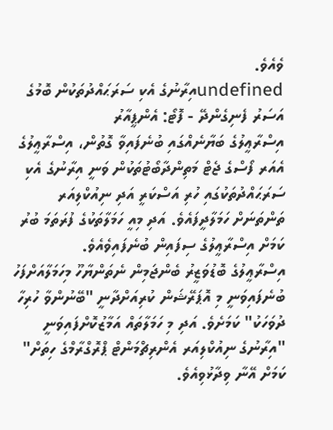ވެއެވެ.
undefinedއިރާނުގެ އެކި ސަރަޙައްދުތަކުން ބޮމުގެ އަސަރު ފެނިގެންދޭ - ފޮޓޯ: އެންޕީއާރު
އިސްރާޢީލުގެ ބަޔާނެއްގައި ބުނެފައިވާ ގޮތުން، އިސްރާޢީލުގެ އެއަރ ފޯސްގެ ޖެޓް މަތިންދާބޯޓުތަކުން ވަނީ އިރާނުގެ އެކި ސަރަޙައްދުތަކުގައި ހުރި އަސްކަރީ އަދި ނިއުކްލިއަރ ތަންތަނަށް ހަމަލާދީފައެވެ. އަދި މިއީ ހަމަލާތަކުގެ ފުރަތަމަ ބުރު ކަމަށް އިސްރާޢީލުގެ ސިފައިން ބުނެފައިވެއެވެ.
އިސްރާޢީލުގެ ބޮޑުވަޒީރު ބެންޖަމިން ނެތަންޔާހޫ މިހަމަލާއަށްފަހު ބުނެފައިވަނީ މި އޮޕަރޭޝަން ކުރިއަށްދާނީ "ބޭނުންވާ ހުރިހާ ދުވަހަކު" ކަމަށެވެ. އަދި މި ހަމަލާތައް އަމާޒުކޮށްފައިވަނީ "އިރާނުގެ ނިއުކްލިއަރ އެންރިޗްމަންޓް ޕްރޮގްރާމްގެ ހިތަށް" ކަމަށް އޭނާ ވިދާޅުވިއެވެ.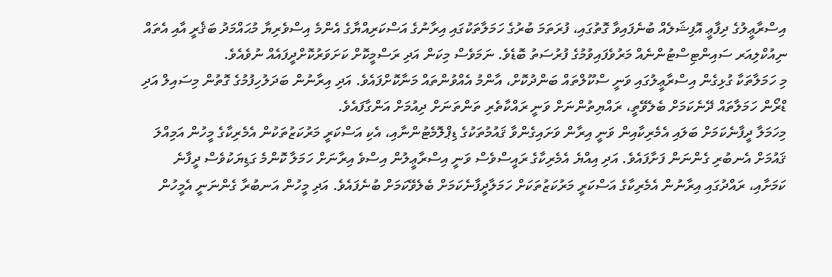އިސްރާޢީލުގެ ދިފާޢީ އޮފިޝަލެއް ބުނެފައިވާ ގޮތުގައި، ފުރަތަމަ ބުރުގެ ހަމަލާތަކުގައި އިރާނުގެ އަސްކަރިއްޔާގެ އެންމެ އިސްވެރިޔާ މުޙައްމަދު ބަޤެރީ އާއި އެތައް ނިއުކްލިއަރ ސައިންޓިސްޓުންނެއް މަރުވެފައިވުމުގެ ފުރުސަތު ބޮޑެވެ. ނަމަވެސް މިކަން އަދި ރަސްމީކޮށް ކަށަވަރުކޮށްދީފައެއް ނުވެއެވެ.
މި ހަމަލާތަކާ ގުޅިގެން އިސްރާޢީލުގައި ވަނީ ސްކޫލްތައް ބަންދުކޮށް، އާންމު އެއްވުންތައް މަނާކޮށްފައެވެ. އަދި އިރާނުން ބަދަލުހިފުމުގެ ގޮތުން މިސައިލް އަދި ޑްރޯން ހަމަލާތައް ދޭނެކަމަށް ބެލެވޭތީ، ރައްޔިތުންނަށް ވަނީ ރައްކާތެރި ތަންތަނަށް ދިއުމަށް އަންގާފައެވެ.
މިހަމަލާ ދީފާނެކަމަށް ބަލައި އެމެރިކާއިން ވަނީ އިރާން ވަށައިގެންވާ ޤައުމުތަކުގެ ޑިޕްލޮމެޓުންނާއި، އެކި އަސްކަރީ މަރުކަޒުތަކުން އެމެރިކާގެ މީހުން އަމިއްލަ ޤައުމަށް އެނބުރި ގެންނަން ފަށާފައެވެ. އަދި އިއްޔެ އެމެރިކާގެ ރައީސްވެސް ވަނީ އިސްރާޢީލުން އިސްވެ އިރާނަށް ހަމަލާ ކޮންމެ ގަޑިޔަކުވެސް ދީފާނެ ކަމަށާއި، ރައްދުގައި އިރާނުން އެމެރިކާގެ އަސްކަރީ މަރުކަޒުތަކަށް ހަމަލާދީފާނެކަމަށް ބެލެވޭކަމަށް ބުނެފައެވެ. އަދި މީހުން އަނބުރާ ގެންނަނީ އެމީހުން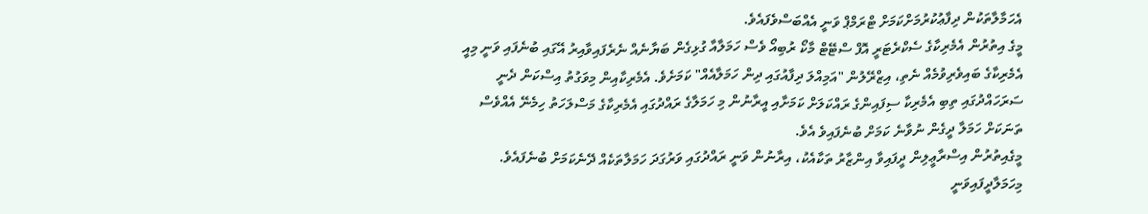އެހަމާލާތަކުން ދިފާޢުކުރުމަށްކަމަށް ޓްރަމްޕް ވަނީ އެއްބަސްވެފައެވެ.
މީގެ އިތުރުން އެމެރިކާގެ ސެކްރެޓަރީ އޮފް ސްޓޭޓް މާކޯ ރުބިއޯ ވެސް ހަމަލާއާ ގުޅިގެން ބަޔާނެއް ނެރެފައިވާއިރު އޭގައި ބުނެފައި ވަނީ މިއީ އެމެރިކާގެ ބައިވެރިވުމެއް ނެތި، އިޒްރޭލުން "އަމިއްލަ ދިފާއުގައި ދިން ހަމަލާއެއް" ކަމަށެވެ. އެމެރިކާއިން މިވަގުތު އިސްކަން ދެނީ ސަރަހައްދުގައި ތިބި އެމެރިކާ ސިފައިންގެ ރައްކަލަށް ކަމަށާއި އީރާނުން މި ހަމަލާގެ ރައްދުގައި އެމެރިކާގެ މަސްލަހަތު ހިމެނޭ އެއްވެސް ތަނަކަށް ހަމަލާ ދީގެން ނުވާނެ ކަމަށް ބުނެފައިވެ އެވެ.
މީގެއިތުރުން އިސްރާޢީލިން ދީފައިވާ އިންޒާރު ތަކާއެކު، އިރާނުން ވަނީ ރައްދުގައި ވަރުގަދަ ހަމަލާތަކެއް ދޭނެކަމަށް ބުނެފައެވެ.
މިހަމަލާދީފައިވަނީ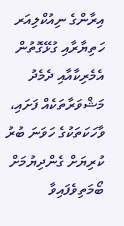އިރާންގެ ނިއުކްލިއަރ ހަތިޔާރާއި ގުޅޭގޮތުން އެމެރިކާއާއި ދެމެދު މަޝްވަރާތަކެއް ފަށައި، ވާހަކަތަކުގެ ހަވަނަ ބުރު ކުރިޔަށް ގެންދިޔުމަށް ބޯމަތިވެފައިވާ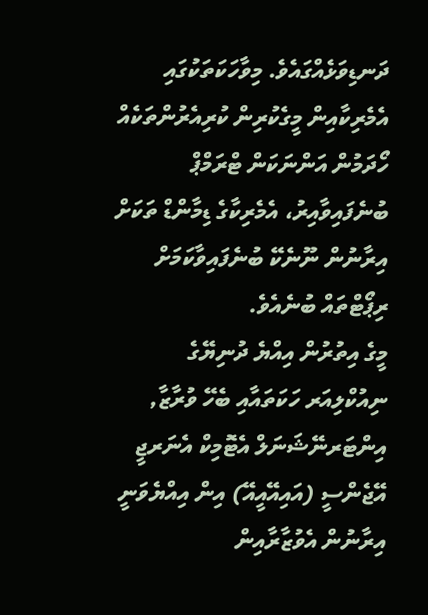ދަނޑިވަޅެއްގައެވެ. މިވާހަކަތަކުގައި އެމެރިކާއިން މީގެކުރިން ކުރިއެރުންތަކެއް ހޯދަމުން އަންނަކަން ޓްރަމްޕް ބުނެފައިވާއިރު، އެމެރިކާގެ ޑިމާންޑް ތަކަށް އިރާނުން ނޫނެކޭ ބުނެފައިވާކަމަށް ރިޕޯޓްތައް ބުނެއެވެ.
މީގެ އިތުރުން އިއްޔެ ދުނިޔޭގެ ނިއުކްލިއަރ ހަކަތައާއި ބެހޭ ވުރާޒާ, އިންޓަރނޭޝަނަލް އެޓޮމިކް އެނަރޖީ އޭޖެންސީ (އައިއޭއީއޭ) އިން އިއްޔެވަނީ އިރާނުން އެވުޒާރާއިން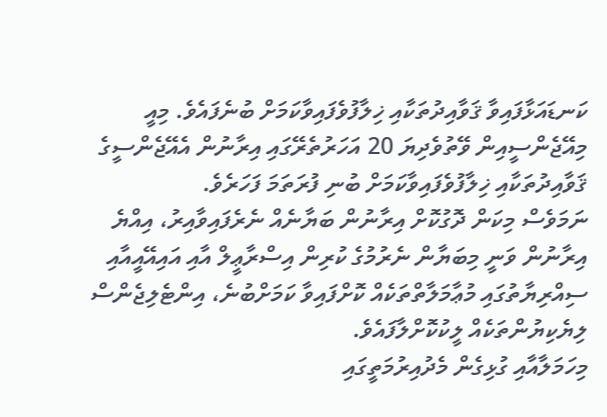ކަނޑައަޅާފައިވާ ޤަވާއިދުތަކާއި ޚިލާފުވެފައިވާކަމަށް ބުނެފައެވެ. މިއީ މިއޭޖެންސީއިން ވޭތުވެދިޔަ 20 އަހަރުތެރޭގައި އިރާނުން އެއޭޖެންސީގެ ޤަވާއިދުތަކާއި ޚިލާފުވެފައިވާކަމަށް ބުނި ފުރަތަމަ ފަހަރެވެ.
ނަމަވެސް މިކަން ދޮގުކޮށް އިރާނުން ބަޔާނެއް ނެރެފައިވާއިރު، އިއްޔެ އިރާނުން ވަނީ މިބަޔާން ނެރުމުގެ ކުރިން އިސްރާޢީލް އާއި އައިއޭއީއާއި ސިއްރިޔާތުގައި މުޢާމަލާތްތަކެއް ކޮށްފައިވާ ކަމަށްބުނެ، އިންޓެލިޖެންސް ލިޔެކިޔުންތަކެއް ލީކުކޮށްލާފައެވެ.
މިހަމަލާއާއި ގުޅިގެން މެދުއިރުމަތީގައި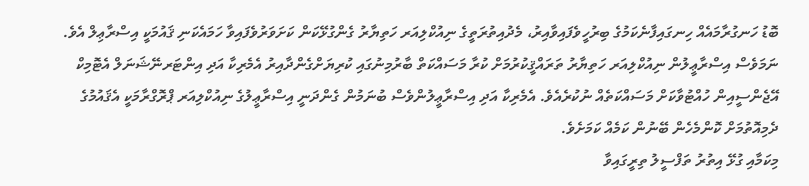ބޮޑު ހަނގުރާމައެއް ހިނގައިފާނެކަމުގެ ބިރުހީވެފައިވާއިރު، މެދުއިތުރަތީގެ ނިއުކްލިއަރ ހަތިޔާރު ގެންގުޅޭކަން ކަށަވަރުވެފައިވާ ހަމައެކަނި ޤައުމަކީ އިސްރާޢިލް އެވެ. ނަމަވެސް އިސްރާޢީލުން ނިއުކްލިއަރ ހަތިޔާރު ތަރައްޤީކުރުމަށް ކުރާ މަސައްކަތް ބާރުމިނުގައި ކުރިޔަށްގެންދާއިރު އެމެރިކާ އަދި އިންޓަރނޭޝަނަލް އެޓޮމިކް އޭޖެންސީއިން ހުއްޓުވާކަށް މަސައްކަތެއް ނުކުރެއެވެ. އެމެރިކާ އަދި އިސްރާޢީލުންވެސް ބުނަމުން ގެންދަނީ އިސްރާޢީލުގެ ނިއުކްލިއަރ ޕްރޮގްރާމަކީ އެޤައުމުގެ ދެމިއޮތުމަށް ކޮންމެހެން ބޭނުން ކަމެއް ކަމަށެވެ.
މިކަމާއި ގުޅޭ އިތުރު ތަފްސީލު ތިރީގައިވާ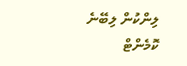ލިންކުން ލިބޭނެ
ކޮމެންޓް